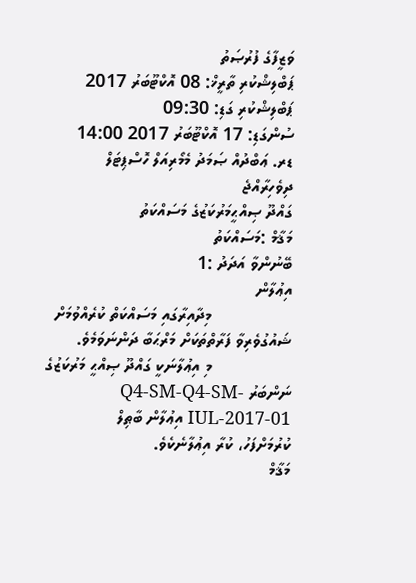ވަޒީފާގެ ފުރުޞަތު
ޕަބްލިޝްކުރި ތާރީޚް: 08 އޮކްޓޫބަރު 2017
ޕަބްލިޝްކުރި ގަޑި: 09:30
ސުންގަޑި: 17 އޮކްޓޫބަރު 2017 14:00
ޑރ. ޢަބްދުއް ޞަމަދު މެމޯރިއަލް ހޮސްޕިޓަލް
ދިވެހިރާއްޖެ
ގައްދޫ ޞިއްޙީމަރުކަޒުގެ މަސައްކަތު
މަޤާމް :މަސައްކަތު
ބޭނުންވާ އަދަދު :1
އިޢުލާން
                 މިދާއިރާގައި މަސައްކަތް ކުރެއްވުމަށް ޝައުގުވެރިވާ ފަރާތްތަކަށް މަރްޙަބާ ދަންނަވަމެވެ.
                 މި އިޢުލާނަކީ ގައްދޫ ޞިއްޙީ މަރުކަޒުގެ ނަންބަރު Q4-SM-Q4-SM-IUL-2017-01 އިޢުލާން ބާޠިލް
ކުރުމަށްފަހު، ކުރާ އިޢުލާނެކެވެ.
މަޤާމް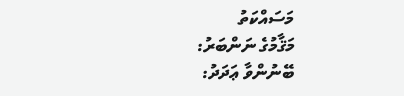މަސައްކަތު
މަޤާމުގެ ނަންބަރު:
ބޭނުންވާ ޢަދަދު: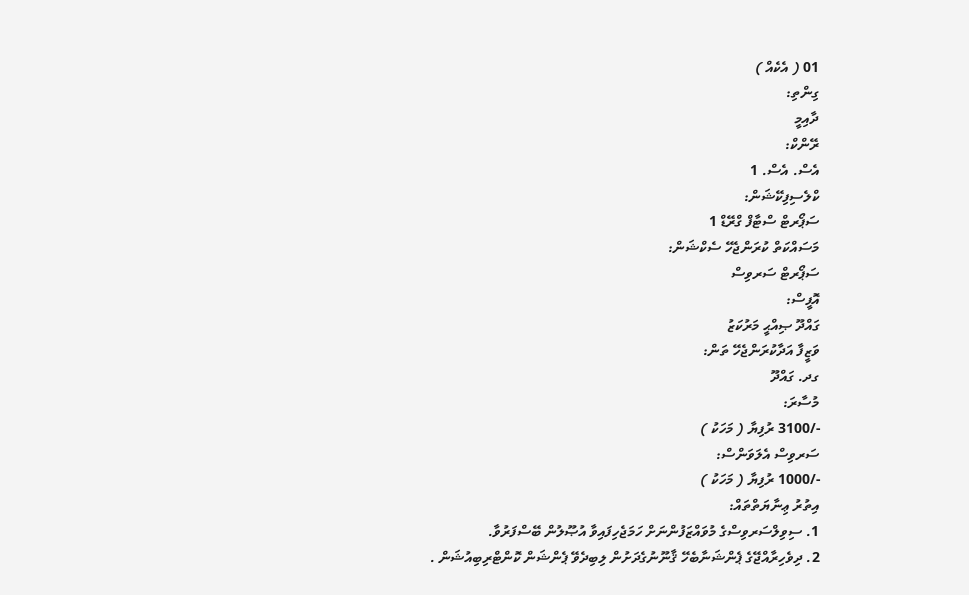01 ( އެކެއް )
ގިންތި:
ދާއިމީ
ރޭންކް:
އެސް. އެސް. 1
ކްލެސިފިކޭޝަން:
ސަޕޯރޓް ސްޓާފް ގްރޭޑް 1
މަސައްކަތް ކުރަންޖެހޭ ސެކްޝަން:
ސަޕޯރޓް ސަރވިސް
އޮފީސް:
ގައްދޫ ޞިއްޙީ މަރުކަޒު
ވަޒީފާ އަދާކުރަންޖެހޭ ތަން:
ގދ. ގައްދޫ
މުސާރަ:
-/3100 ރުފިޔާ ( މަހަކު )
ސަރވިސް އެލަވަންސް:
-/1000 ރުފިޔާ ( މަހަކު )
އިތުރު ޢިނާޔަތްތައް:
1. ސިވިލްސަރވިސްގެ މުވައްޒަފުންނަށް ހަމަޖެހިފައިވާ އުޞޫލުން ބޭސްފަރުވާ.
2. ދިވެހިރާއްޖޭގެ ޕެންޝަނާބެހޭ ޤާނޫނުގެދަށުން ލިބިދެވޭ ޕެންޝަން ކޮންޓްރިބިއުޝަން .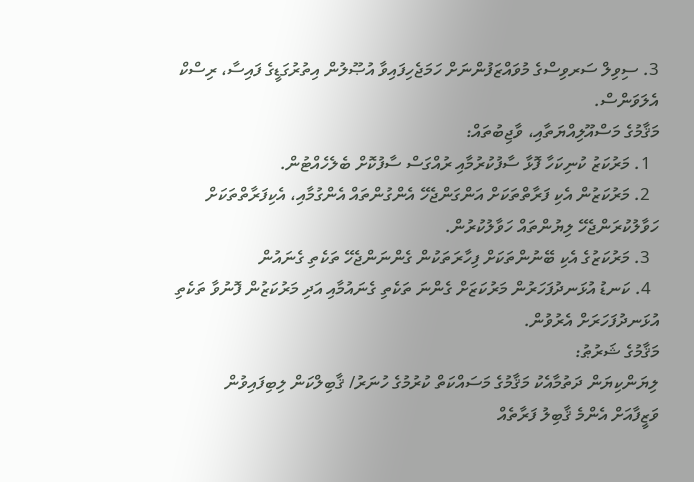3. ސިވިލް ސަރވިސްގެ މުވައްޒަފުންނަށް ހަމަޖެހިފައިވާ އުޞޫލުން އިތުރުގަޑީގެ ފައިސާ، ރިސްކް އެލަވަންސް.
މަޤާމުގެ މަސްއޫލިއްޔަތާއި، ވާޖިބުތައް:
  1. މަރުކަޒު ކުނިކަހާ ފޮޅާ ސާފުކުރުމާއި ރުއްގަސް ސާފުކޮށް ބެލެހެއްޓުން.
  2. މަރުކަޒުން އެކި ފަރާތްތަކަށް އަންގަންޖެހޭ އެންގުންތައް އެންގުމާއި، އެކިފަރާތްތަކަށް ހަވާލުކުރަންޖެހޭ ލިޔުންތައް ހަވާލުކުރުން.
  3. މަރުކަޒުގެ އެކި ބޭނުންތަކަށް ފިހާރަތަކުން ގެންނަންޖެހޭ ތަކެތި ގެނައުން
  4. ކަނޑު އުޅަނދުފަހަރުން މަރުކަޒަށް ގެންނަ ތަކެތި ގެނައުމާއި އަދި މަރުކަޒުން ފޮނުވާ ތަކެތި އުޅަނދުފަހަރަށް އެރުވުން.
މަޤާމުގެ ޝަރުޠު:
ލިޔަންކިޔަން ދަތުމާއެކު މަޤާމުގެ މަސައްކަތް ކުރުމުގެ ހުނަރު/ ޤާބިލްކަން ލިބިފައިވުން
ވަޒީފާއަށް އެންމެ ޤާބިލު ފަރާތެއް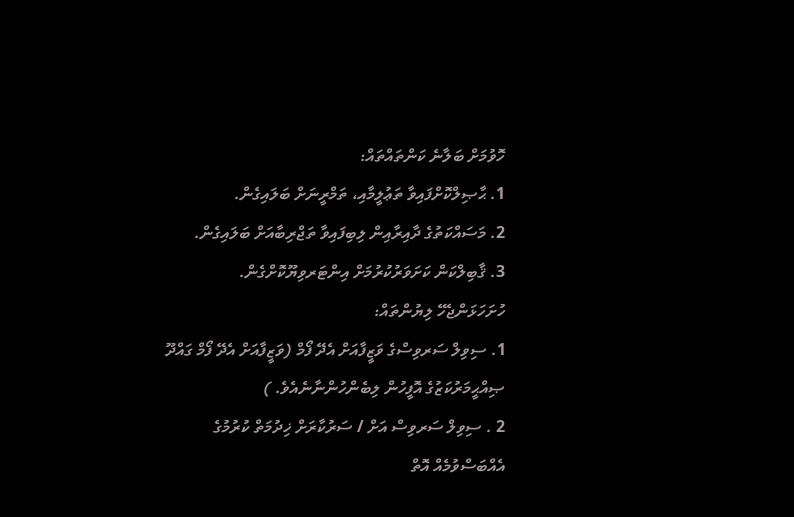ހޮވުމަށް ބަލާނެ ކަންތައްތައް:
1. ޙާޞިލްކޮށްފައިވާ ތަޢުލީމާއި، ތަމްރީނަށް ބަލައިގެން.
2. މަސައްކަތުގެ ދާއިރާއިން ލިބިފައިވާ ތަޖްރިބާއަށް ބަލައިގެން.
3. ޤާބިލްކަން ކަށަވަރުކުރުމަށް އިންޓަރވިޔޫކޮށްގެން.
ހުށަހަޅަންޖެހޭ ލިޔުންތައް:
1. ސިވިލް ސަރވިސްގެ ވަޒީފާއަށް އެދޭ ފޯމް (ވަޒީފާއަށް އެދޭ ފޯމް ގައްދޫ ޞިއްޙީމަރުކަޒުގެ އޮފީހުން ލިބެންހުންނާނެއެވެ. )
2 . ސިވިލް ސަރވިސް އަށް / ސަރުކާރަށް ޚިދުމަތް ކުރުމުގެ އެއްބަސްވުމެއް އޮތް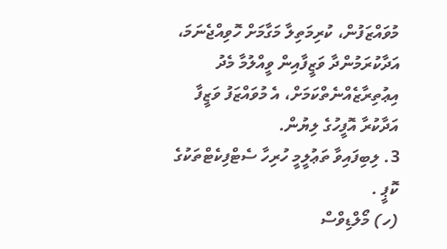މުވައްޒަފުން، ކުރިމަތިލާ މަގާމަށް ހޮވިއްޖެނަމަ، އަދާކުރަމުންދާ ވަޒީފާއިން ވީއްލުމާ މެދު އިޢުތިރާޒެއްނެތްކަމަށް، އެ މުވައްޒަފު ވަޒީފާ އަދާކުރާ އޮފީހުގެ ލިޔުން.
3. ލިބިފައިވާ ތަޢުލީމީ ހުރިހާ ސެޓްފިކެޓްތަކުގެ ކޮޕީ .
(ހ) މޯލްޑިވްސް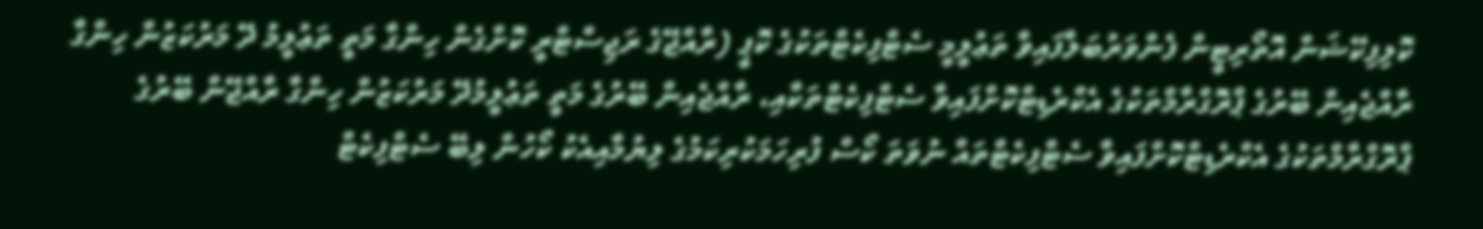ކޮލިފިކޭޝަން އޮތޯރިޓީން ފެންވަރުބަލާފައިވާ ތަޢުލީމީ ސެޓްފިކެޓްތަކުގެ ކޮޕީ (ރާއްޖޭގެ ރަޖިސްޓްރީ ކޮށްގެން ހިންގާ މަތީ ތަޢުލީމު ދޭ މަރުކަޒުން ހިންގާ ރާއްޖެއިން ބޭރުގެ ޕްރޮގްރާމްތަކުގެ އެކްރެޑިޓްކޮށްފައިވާ ސެޓްފިކެޓްތަކާއި، ރާއްޖެއިން ބޭރުގެ މަތީ ތަޢުލީމުދޭ މަރުކަޒުން ހިންގާ ރާއްޖޭން ބޭރުގެ ޕްރޮގްރާމްތަކުގެ އެކްރެޑިޓްކޮށްފައިވާ ސެޓްފިކެޓްތައް ނުވަތަ ކޯސް ފުރިހަމަކުރިކަމުގެ ލިޔުމާއިއެކު ކޯހުން ލިބޭ ސެޓްފިކެޓް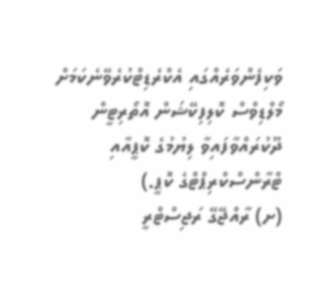ވަކިފެންވަރެއްގައި އެކްރެޑިޓްކުރެވޭނެކަމަށް މޯލްޑިވްސް ކޮލިފިކޭޝަން އޮތޯރިޓީން ދޫކުރައްވާފައިވާ ލިޔުމުގެ ކޮޕީއާއި ޓްރާންސްކްރިޕްޓްގެ ކޮޕީ.)
(ށ) ރާއްޖޭގޭ ރަޖިސްޓްރީ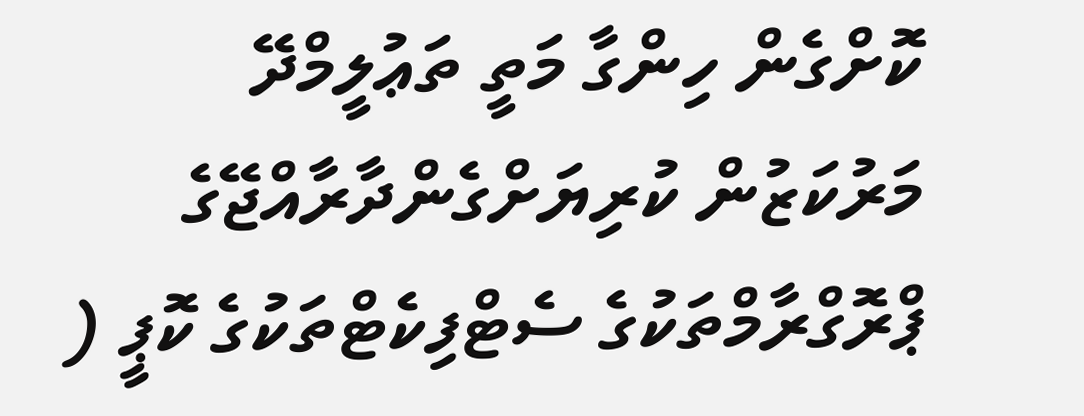ކޮށްގެން ހިންގާ މަތީ ތަޢުލީމްދޭ މަރުކަޒުން ކުރިޔަށްގެންދާރާއްޖޭގެ ޕްރޮގްރާމްތަކުގެ ސެޓްފިކެޓްތަކުގެ ކޮޕީ (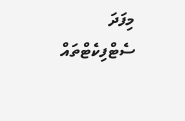މިފަދަ ސެޓްފިކެޓްތައް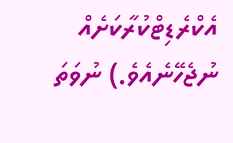އެކްރެޑިޓްކުރާކަށެއް ނުޖެހޭނެއެވެ.) ނުވަތަ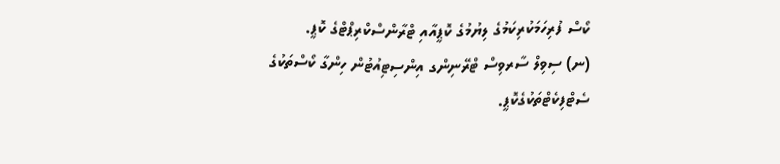ކޯސް ފުރިހަމަކުރިކަމުގެ ލިޔުމުގެ ކޮޕީއާއި ޓްރާންސްކްރިޕްޓްގެ ކޮޕީ.
(ނ) ސިވިލް ސާރވިސް ޓްރޭނިންގ އިންސިޓިއުޓުން ހިންގާ ކޯސްތަކުގެ ސެޓްފިކެޓްތަކުގެކޮޕީ.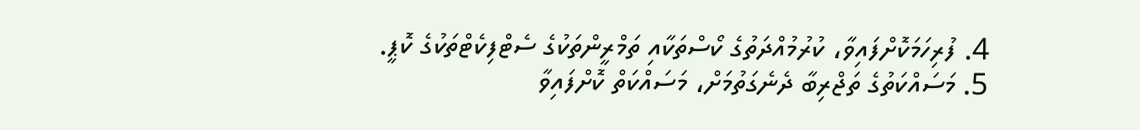4. ފުރިހަމަކޮށްފައިވާ، ކުރުމުއްދަތުގެ ކޯސްތަކާއި ތަމްރީންތަކުގެ ސެޓްފިކެޓްތަކުގެ ކޮޕީ.
5. މަސައްކަތުގެ ތަޖްރިބާ ދެނެގަތުމަށް، މަސައްކަތް ކޮށްފައިވާ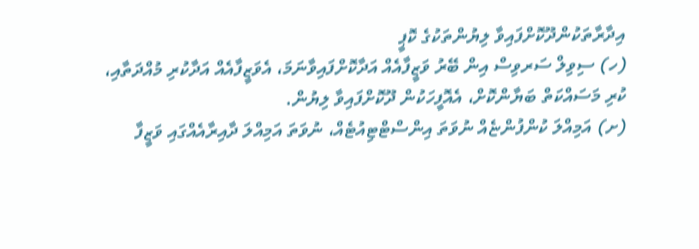އިދާރާތަކުންދޫކޮށްފައިވާ ލިޔުންތަކުގެ ކޮޕީ
(ހ) ސިވިލް ސަރވިސް އިން ބޭރު ވަޒީފާއެއް އަދާކޮށްފައިވާނަމަ، އެވަޒީފާއެއް އަދާކުރި މުއްދަތާއި، ކުރި މަސައްކަތް ބަޔާންކޮށް، އެއޮފީހަކުން ދޫކޮށްފައިވާ ލިޔުން.
(ށ) އަމިއްލަ ކުންފުންޏެއް ނުވަތަ އިންސްޓްޓިއުޓެއް، ނުވަތަ އަމިއްލަ ދާއިރާއެއްގައި ވަޒީފާ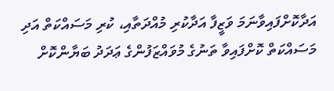އަދާކޮށްފައިވާނަމަ ވަޒީފާ އަދާކުރި މުއްދަތާއި، ކުރި މަސައްކަތް އަދި މަސައްކަތް ކޮށްފައިވާ ތަނުގެ މުވައްޒަފުންގެ ޢަދަދު ބަޔާންކޮށް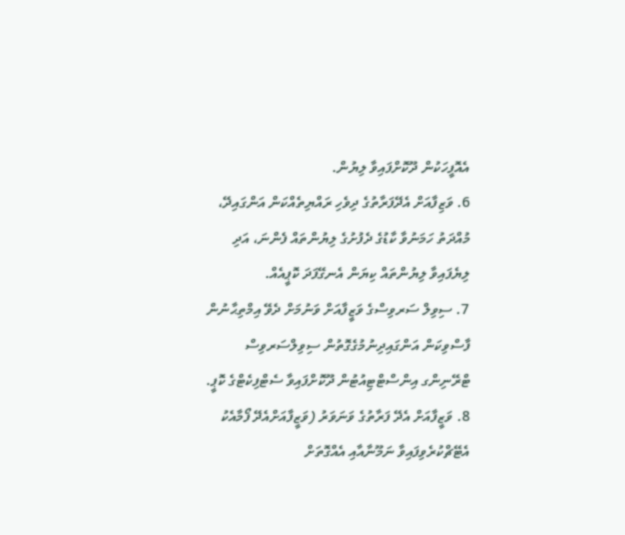އެއޮފީހަކުން ދޫކޮށްފައިވާ ލިޔުން.
6. ވަޒިފާއަށް އެދޭފަރާތުގެ ދިވެހި ރައްޔިތެއްކަން އަންގައިދޭ، މުއްދަތު ހަމަނުވާ ކާޑުގެ ދެފުށުގެ ލިޔުންތައް ފެންނަ، އަދި ލިޔެފައިވާ ލިޔުންތައް ކިޔަން އެނގޭފަދަ ކޮޕީއެއް.
7. ސިވިލް ސަރވިސްގެ ވަޒީފާއަށް ވަނުމަށް ދެވޭ އިމްތިޙާނުން ފާސްވިކަން އަންގައިދިނުމުގެގޮތުން ސިވިލްސަރވިސް ޓްރޭނިންގ އިންސްޓްޓިއުޓުން ދޫކޮށްފައިވާ ސެޓްފިކެޓްގެ ކޮޕީ.
8. ވަޒީފާއަށް އެދޭ ފަރާތުގެ ވަނަވަރު (ވަޒީފާއަށްއެދޭ ފޯމާއެކު އެޓޭޗްކުރެވިފައިވާ ނަމޫނާއާއި އެއްގޮތަށް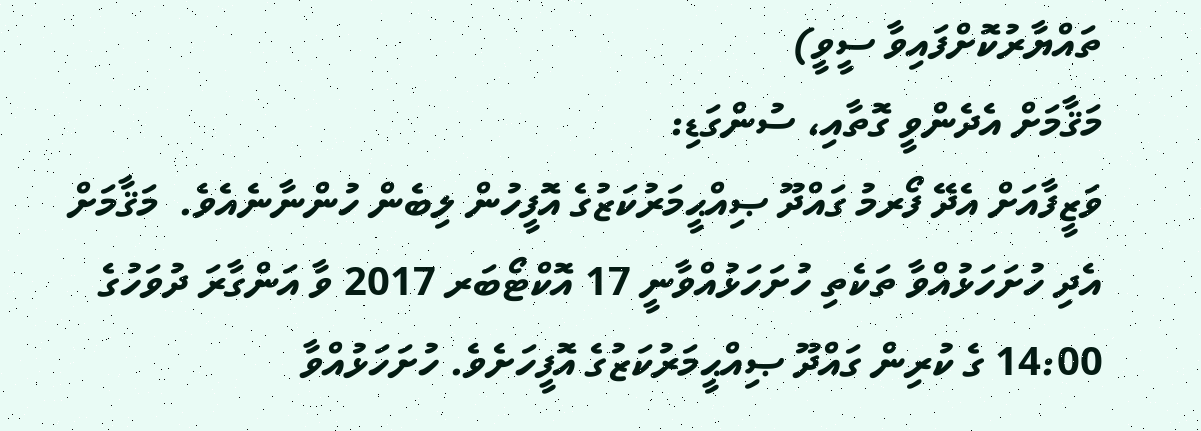ތައްޔާރުކޮށްފައިވާ ސީވީ)
މަޤާމަށް އެދެންވީ ގޮތާއި، ސުންގަޑި:
ވަޒީފާއަށް އެދޭ ފޯރމު ގައްދޫ ޞިއްޙީމަރުކަޒުގެ އޮފީހުން ލިބެން ހުންނާނެއެވެ.  މަޤާމަށް  އެދި ހުށަހަޅުއްވާ ތަކެތި ހުށަހަޅުއްވާނީ 17 އޮކްޓޯބަރ 2017 ވާ އަންގާރަ ދުވަހުގެ 14:00 ގެ ކުރިން ގައްދޫ ޞިއްޙީމަރުކަޒުގެ އޮފީހަށެވެ. ހުށަހަޅުއްވާ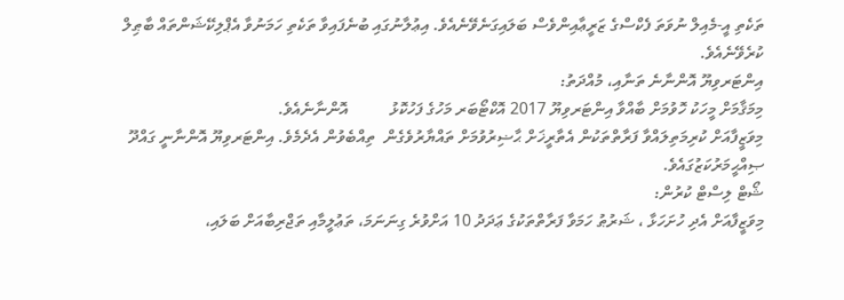ތަކެތި އީ-މެއިލް ނުވަތަ ފެކްސްގެ ޒަރީޢާއިންވެސް ބަލައިގަނެވޭނެއެވެ. އިޢުލާނުގައި ބުނެފައިވާ ތަކެތި ހަމަނުވާ އެޕްލިކޭޝަންތައް ބާޠިލް ކުރެވޭނެއެވެ.
އިންޓަރވިޔޫ އޮންނާނެ ތަނާއި، މުއްދަތު:
މިމަޤާމަށް މީހަކު ހޮވުމަށް ބާއްވާ އިންޓަރވިޔޫ 2017 އޮކްޓޯބަރ މަހުގެ ފަހުކޮޅު          އޮންނާނެއެވެ.
މިވަޒީފާއަށް ކުރިމަތިލައްވާ ފަރާތްތަކުން އެތާރީޚަށް ޙާޟިރުވުމަށް ތައްޔާރުވެގެން  ތިއްބެވުން އެދެމެވެ. އިންޓަރވިޔޫ އޮންނާނީ ގައްދޫ ޞިއްޙީމަރުކަޒުގައެވެ.
ޝޯޓް ލިސްޓް ކުރުން:
މިވަޒީފާއަށް އެދި ހުށަހަޅާ ، ޝަރުޠު ހަމަވާ ފަރާތްތަކުގެ ޢަދަދު 10 އަށްވުރެ ގިނަނަމަ، ތަޢުލީމާއި ތަޖްރިބާއަށް ބަލައި،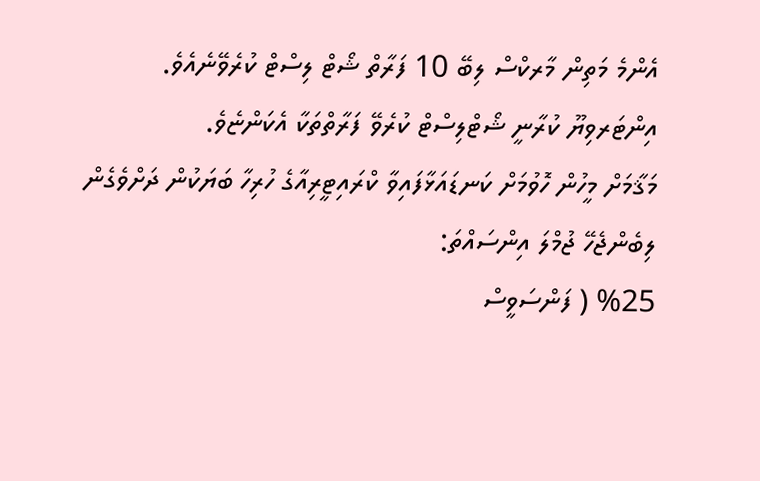އެންމެ މަތިން މާރކްސް ލިބޭ 10 ފަރާތް ޝޯޓް ލިސްޓް ކުރެވޭނެއެވެ. އިންޓަރވިޔޫ ކުރާނީ ޝޯޓްލިސްޓް ކުރެވޭ ފަރާތްތަކާ އެކަންޏެވެ.
މަޤާމަށް މީހުން ހޮވުމަށް ކަނޑައަޅާފައިވާ ކްރައިޓީރިއާގެ ހުރިހާ ބަޔަކުން ދަށްވެގެން ލިބެންޖެހޭ ޖުމްލަ އިންސައްތަ:
%25 ( ފަންސަވީސް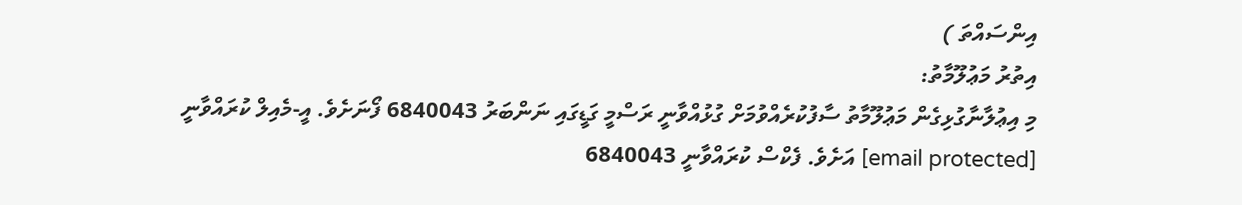އިންސައްތަ )
އިތުރު މަޢުލޫމާތު:
މި އިޢުލާނާގުޅިގެން މަޢުލޫމާތު ސާފުކުރެއްވުމަށް ގުޅުއްވާނީ ރަސްމީ ގަޑީގައި ނަންބަރު 6840043 ފޯނަށެވެ. އީ-މެއިލް ކުރައްވާނީ [email protected] އަށެވެ. ފެކްސް ކުރައްވާނީ 6840043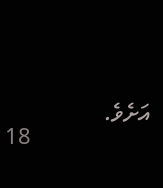އަށެވެ.
                     18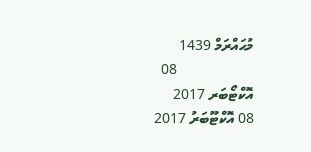މުޙައްރަމް 1439
                     08 އޮކްޓޯބަރ 2017
08 އޮކްޓޫބަރު 2017